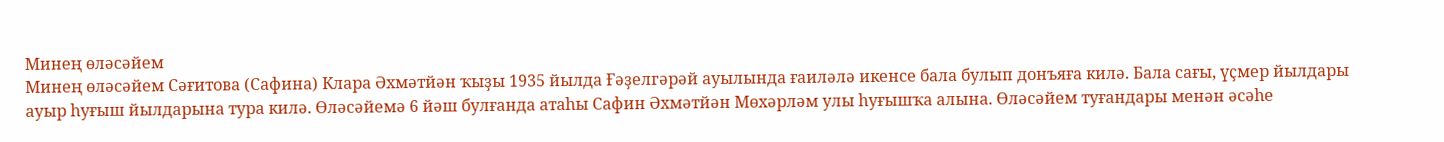Минең өләсәйем
Минең өләсәйем Сәғитова (Сафина) Клара Әхмәтйән ҡыҙы 1935 йылда Ғәҙелгәрәй ауылында ғаиләлә икенсе бала булып донъяға килә. Бала сағы, үҫмер йылдары ауыр һуғыш йылдарына тура килә. Өләсәйемә 6 йәш булғанда атаһы Сафин Әхмәтйән Мөхәрләм улы һуғышҡа алына. Өләсәйем туғандары менән әсәһе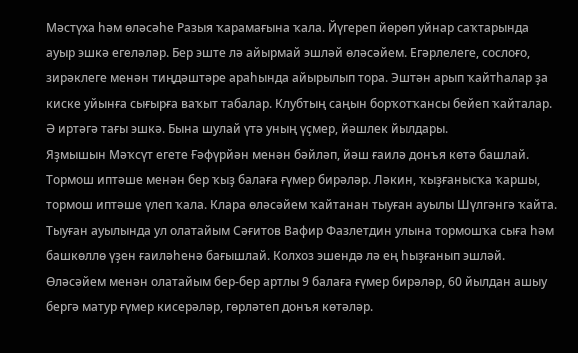Мәстүха һәм өләсәһе Разыя ҡарамағына ҡала. Йүгереп йөрөп уйнар саҡтарында ауыр эшкә егеләләр. Бер эште лә айырмай эшләй өләсәйем. Егәрлелеге, сослоғо, зирәклеге менән тиңдәштәре араһында айырылып тора. Эштән арып ҡайтһалар ҙа киске уйынға сығырға ваҡыт табалар. Клубтың саңын борҡотҡансы бейеп ҡайталар. Ә иртәгә тағы эшкә. Бына шулай үтә уның үҫмер, йәшлек йылдары.
Яҙмышын Мәҡсүт егете Ғәфүрйән менән бәйләп, йәш ғаилә донъя көтә башлай. Тормош иптәше менән бер ҡыҙ балаға ғүмер бирәләр. Ләкин, ҡыҙғанысҡа ҡаршы, тормош иптәше үлеп ҡала. Клара өләсәйем ҡайтанан тыуған ауылы Шүлгәнгә ҡайта.
Тыуған ауылында ул олатайым Сәғитов Вафир Фазлетдин улына тормошҡа сыға һәм башкөллө үҙен ғаиләһенә бағышлай. Колхоз эшендә лә ең һыҙғанып эшләй. Өләсәйем менән олатайым бер-бер артлы 9 балаға ғүмер бирәләр, 60 йылдан ашыу бергә матур ғүмер кисерәләр, гөрләтеп донъя көтәләр.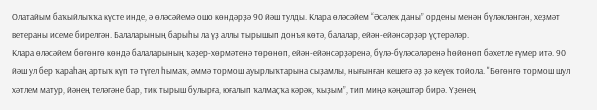Олатайым баҡыйлыҡҡа күсте инде, ә өләсәйемә ошо көндәрҙә 90 йәш тулды. Клара өләсәйем “Әсәлек даны” ордены менән бүләкләнгән, хеҙмәт ветераны исеме бирелгән. Балаларының барыһы ла үҙ аллы тырышып донъя көтә, балалар, ейән-ейәнсәрҙәр үҫтерәләр.
Клара өләсәйем бөгөнгө көндә балаларының ҡәҙер-хөрмәтенә төрөнөп, ейән-ейәнсәрҙәренә, бүлә-бүләсәләренә һөйөнөп бәхетле ғүмер итә. 90 йәш ул бер ҡараһаң артыҡ күп тә түгел һымаҡ, әммә тормош ауырлыҡтарына сыҙамлы, нығынған кешегә әҙ ҙә кеүек тойола. "Бөгөнгө тормош шул хәтлем матур, йәнең теләгәне бар, тик тырыш булырға, юғалып ҡалмаҫҡа кәрәк, ҡыҙым”, тип миңә кәңәштәр бирә. Үҙенең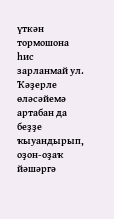үткән тормошона һис зарланмай ул.
Ҡәҙерле өләсәйемә артабан да беҙҙе ҡыуандырып, оҙон-оҙаҡ йәшәргә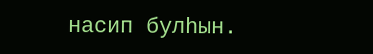насип булһын.